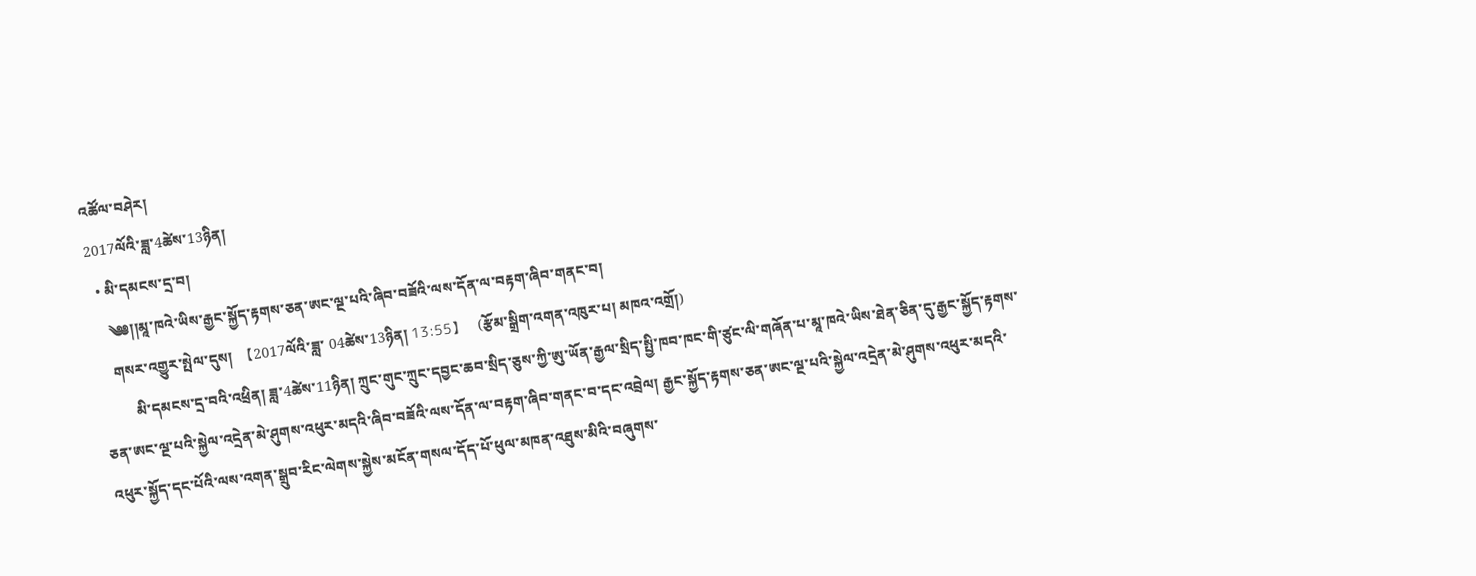འཚོལ་བཤེར།
2017ལོའི་ཟླ་4ཚེས་13ཉིན།
  • མི་དམངས་དྲ་བ།
    ༄༅།།མཱ་ཁའེ་ཡིས་རྒྱང་སྐྱོད་རྟགས་ཅན་ཨང་ལྔ་པའི་ཞིབ་བཟོའི་ལས་དོན་ལ་བརྟག་ཞིབ་གནང་བ།
    གསར་འགྱུར་སྤེལ་དུས།  【2017ལོའི་ཟླ་ 04ཚེས་13ཉིན། 13:55】   (རྩོམ་སྒྲིག་འགན་འཁུར་པ། མཁའ་འགྲོ།)
         མི་དམངས་དྲ་བའི་འཕྲིན། ཟླ་4ཚེས་11ཉིན། ཀྲུང་གུང་ཀྲུང་དབྱང་ཆབ་སྲིད་ཅུས་ཀྱི་ཨུ་ཡོན་རྒྱལ་སྲིད་སྤྱི་ཁབ་ཁང་གི་ཙུང་ལི་གཞོན་པ་མཱ་ཁའེ་ཡིས་ཐེན་ཅིན་དུ་རྒྱང་སྐྱོད་རྟགས་ཅན་ཨང་ལྔ་པའི་སྐྱེལ་འདྲེན་མེ་ཤུགས་འཕུར་མདའི་ཞིབ་བཟོའི་ལས་དོན་ལ་བརྟག་ཞིབ་གནང་བ་དང་འབྲེལ། རྒྱང་སྐྱོད་རྟགས་ཅན་ཨང་ལྔ་པའི་སྐྱེལ་འདྲེན་མེ་ཤུགས་འཕུར་མདའི་འཕུར་སྐྱོད་དང་པོའི་ལས་འགན་སྒྲུབ་རིང་ལེགས་སྐྱེས་མངོན་གསལ་དོད་པོ་ཕུལ་མཁན་འཐུས་མིའི་བཞུགས་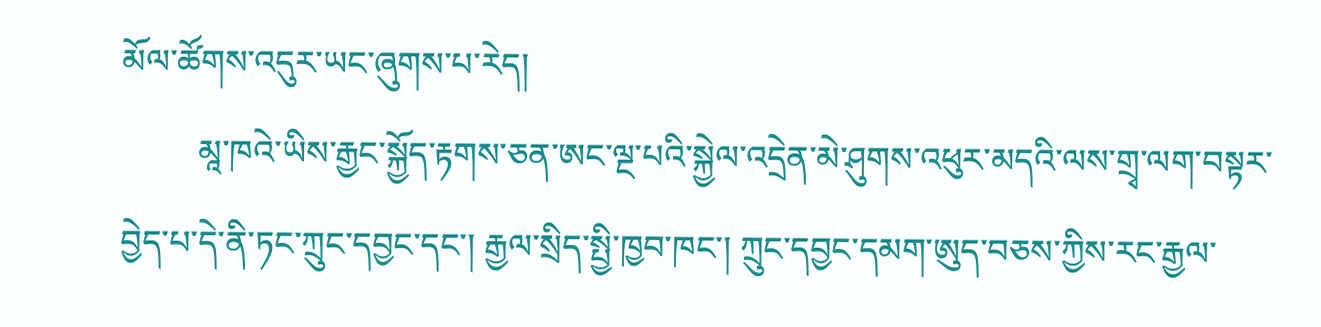མོལ་ཚོགས་འདུར་ཡང་ཞུགས་པ་རེད།
         མཱ་ཁའེ་ཡིས་རྒྱང་སྐྱོད་རྟགས་ཅན་ཨང་ལྔ་པའི་སྐྱེལ་འདྲེན་མེ་ཤུགས་འཕུར་མདའི་ལས་གྲྭ་ལག་བསྟར་བྱེད་པ་དེ་ནི་ཏང་ཀྲུང་དབྱང་དང་། རྒྱལ་སྲིད་སྤྱི་ཁྱབ་ཁང་། ཀྲུང་དབྱང་དམག་ཨུད་བཅས་ཀྱིས་རང་རྒྱལ་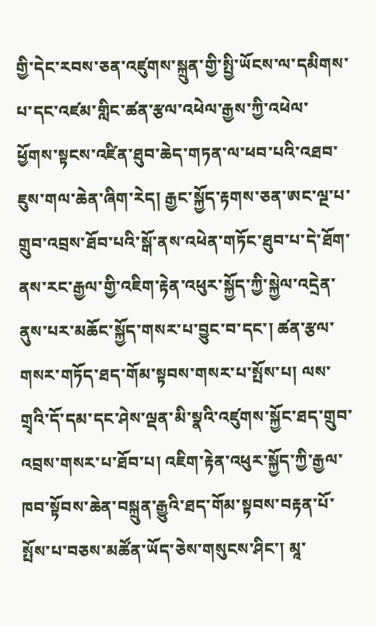གྱི་དེང་རབས་ཅན་འཛུགས་སྐྲུན་གྱི་སྤྱི་ཡོངས་ལ་དམིགས་པ་དང་འཛམ་གླིང་ཚན་རྩལ་འཕེལ་རྒྱས་ཀྱི་འཕེལ་ཕྱོགས་སྟངས་འཛིན་ཐུབ་ཆེད་གཏན་ལ་ཕབ་པའི་འཐབ་ཇུས་གལ་ཆེན་ཞིག་རེད། རྒྱང་སྐྱོད་རྟགས་ཅན་ཨང་ལྔ་པ་གྲུབ་འབྲས་ཐོབ་པའི་སྒོ་ནས་འཕེན་གཏོང་ཐུབ་པ་དེ་ཐོག་ནས་རང་རྒྱལ་གྱི་འཇིག་རྟེན་འཕུར་སྐྱོད་ཀྱི་སྐྱེལ་འདྲེན་ནུས་པར་མཆོང་སྐྱོད་གསར་པ་བྱུང་བ་དང་། ཚན་རྩལ་གསར་གཏོད་ཐད་གོམ་སྟབས་གསར་པ་སྤོས་པ། ལས་གྲྭའི་དོ་དམ་དང་ཤེས་ལྡན་མི་སྣའི་འཛུགས་སྐྱོང་ཐད་གྲུབ་འབྲས་གསར་པ་ཐོབ་པ། འཇིག་རྟེན་འཕུར་སྐྱོད་ཀྱི་རྒྱལ་ཁབ་སྟོབས་ཆེན་བསྐྲུན་རྒྱུའི་ཐད་གོམ་སྟབས་བརྟན་པོ་སྤོས་པ་བཅས་མཚོན་ཡོད་ཅེས་གསུངས་ཤིང་། མཱ་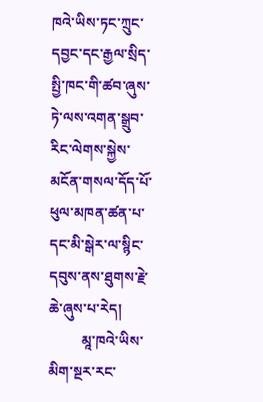ཁའེ་ཡིས་ཏང་ཀྲུང་དབྱང་དང་རྒྱལ་སྲིད་སྤྱི་ཁང་གི་ཚབ་ཞུས་ཏེ་ལས་འགན་སྒྲུབ་རིང་ལེགས་སྐྱེས་མངོན་གསལ་དོད་པོ་ཕུལ་མཁན་ཚན་པ་དང་མི་སྒེར་ལ་སྙིང་དབུས་ནས་ཐུགས་རྗེ་ཆེ་ཞུས་པ་རེད།
         མཱ་ཁའེ་ཡིས་མིག་སྔར་རང་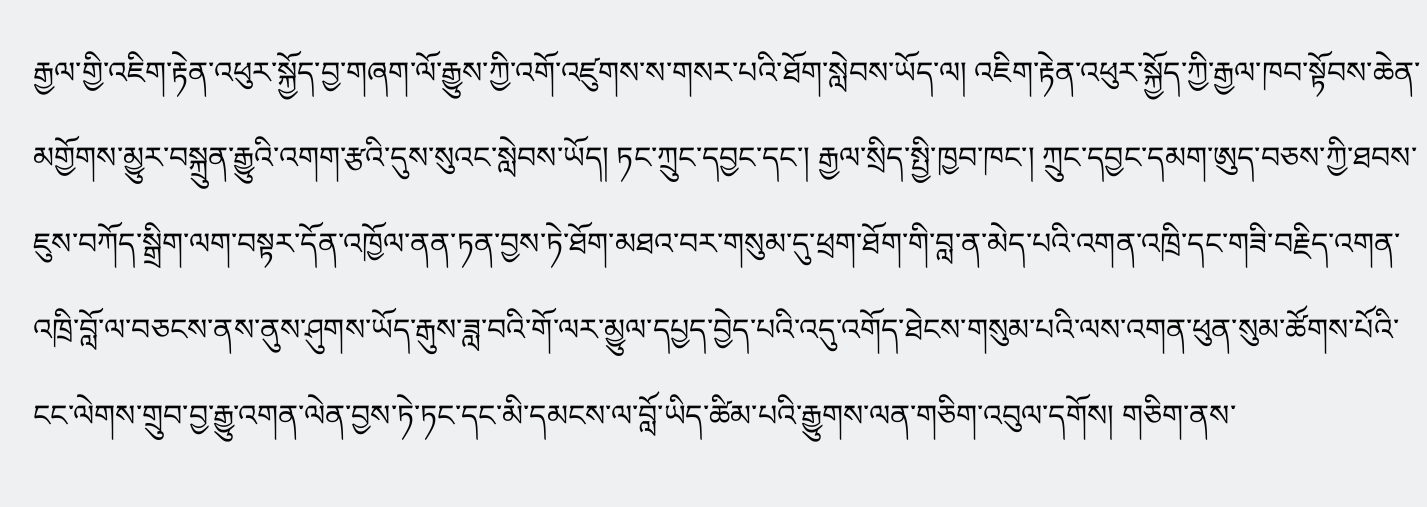རྒྱལ་གྱི་འཇིག་རྟེན་འཕུར་སྐྱོད་བྱ་གཞག་ལོ་རྒྱུས་ཀྱི་འགོ་འཛུགས་ས་གསར་པའི་ཐོག་སླེབས་ཡོད་ལ། འཇིག་རྟེན་འཕུར་སྐྱོད་ཀྱི་རྒྱལ་ཁབ་སྟོབས་ཆེན་མགྱོགས་མྱུར་བསྐྲུན་རྒྱུའི་འགག་རྩའི་དུས་སུའང་སླེབས་ཡོད། ཏང་ཀྲུང་དབྱང་དང་། རྒྱལ་སྲིད་སྤྱི་ཁྱབ་ཁང་། ཀྲུང་དབྱང་དམག་ཨུད་བཅས་ཀྱི་ཐབས་ཇུས་བཀོད་སྒྲིག་ལག་བསྟར་དོན་འཁྱོལ་ནན་ཏན་བྱས་ཏེ་ཐོག་མཐའ་བར་གསུམ་དུ་ཕྲག་ཐོག་གི་བླ་ན་མེད་པའི་འགན་འཁྲི་དང་གཟི་བརྗིད་འགན་འཁྲི་བློ་ལ་བཅངས་ནས་ནུས་ཤུགས་ཡོད་རྒུས་ཟླ་བའི་གོ་ལར་མྱུལ་དཔྱད་བྱེད་པའི་འདུ་འགོད་ཐེངས་གསུམ་པའི་ལས་འགན་ཕུན་སུམ་ཚོགས་པོའི་ངང་ལེགས་གྲུབ་བྱ་རྒྱུ་འགན་ལེན་བྱས་ཏེ་ཏང་དང་མི་དམངས་ལ་བློ་ཡིད་ཚིམ་པའི་རྒྱུགས་ལན་གཅིག་འབུལ་དགོས། གཅིག་ནས་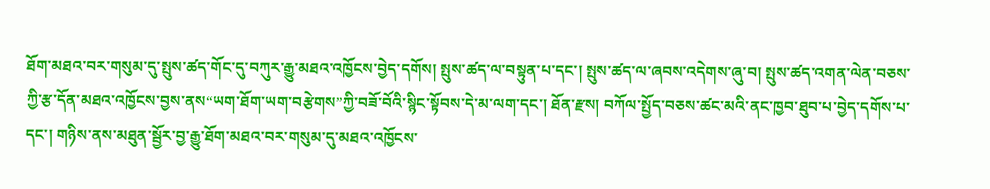ཐོག་མཐའ་བར་གསུམ་དུ་སྤུས་ཚད་གོང་དུ་བཀུར་རྒྱུ་མཐའ་འཁྱོངས་བྱེད་དགོས། སྤུས་ཚད་ལ་བསྟུན་པ་དང་། སྤུས་ཚད་ལ་ཞབས་འདེགས་ཞུ་བ། སྤུས་ཚད་འགན་ལེན་བཅས་ཀྱི་རྩ་དོན་མཐའ་འཁྱོངས་བྱས་ནས“ཡག་ཐོག་ཡག་བརྩེགས”ཀྱི་བཟོ་བོའི་སྙིང་སྟོབས་དེ་མ་ལག་དང་། ཐོན་རྫས། བཀོལ་སྤྱོད་བཅས་ཚང་མའི་ནང་ཁྱབ་ཐུབ་པ་བྱེད་དགོས་པ་དང་། གཉིས་ནས་མཐུན་སྦྱོར་བྱ་རྒྱུ་ཐོག་མཐའ་བར་གསུམ་དུ་མཐའ་འཁྱོངས་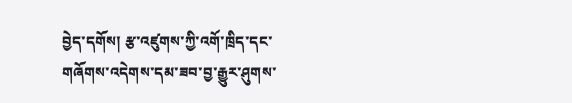བྱེད་དགོས། རྩ་འཛུགས་ཀྱི་འགོ་ཁྲིད་དང་གཞོགས་འདེགས་དམ་ཟབ་བྱ་རྒྱུར་ཤུགས་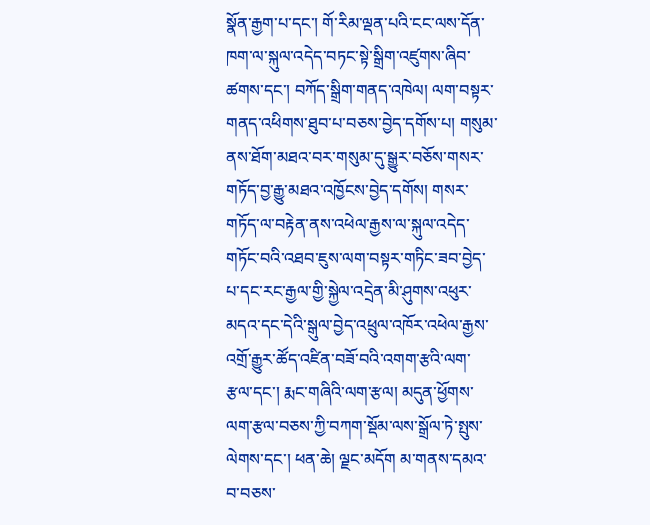སྣོན་རྒྱག་པ་དང་། གོ་རིམ་ལྡན་པའི་ངང་ལས་དོན་ཁག་ལ་སྐུལ་འདེད་བཏང་སྟེ་སྒྲིག་འཛུགས་ཞིབ་ཚགས་དང་། བཀོད་སྒྲིག་གནད་འཁེལ། ལག་བསྟར་གནད་འཕིགས་ཐུབ་པ་བཅས་བྱེད་དགོས་པ། གསུམ་ནས་ཐོག་མཐའ་བར་གསུམ་དུ་སྒྱུར་བཅོས་གསར་གཏོད་བྱ་རྒྱུ་མཐའ་འཁྱོངས་བྱེད་དགོས། གསར་གཏོད་ལ་བརྟེན་ནས་འཕེལ་རྒྱས་ལ་སྐུལ་འདེད་གཏོང་བའི་འཐབ་ཇུས་ལག་བསྟར་གཏིང་ཟབ་བྱེད་པ་དང་རང་རྒྱལ་གྱི་སྐྱེལ་འདྲེན་མི་ཤུགས་འཕུར་མདའ་དང་དེའི་སྒུལ་བྱེད་འཕྲུལ་འཁོར་འཕེལ་རྒྱས་འགྲོ་རྒྱུར་ཚོད་འཛིན་བཟོ་བའི་འགག་རྩའི་ལག་རྩལ་དང་། རྨང་གཞིའི་ལག་རྩལ། མདུན་ཕྱོགས་ལག་རྩལ་བཅས་ཀྱི་བཀག་སྡོམ་ལས་སྒྲོལ་ཏེ་སྤུས་ལེགས་དང་། ཕན་ཆེ། ལྗང་མདོག མ་གནས་དམའ་བ་བཅས་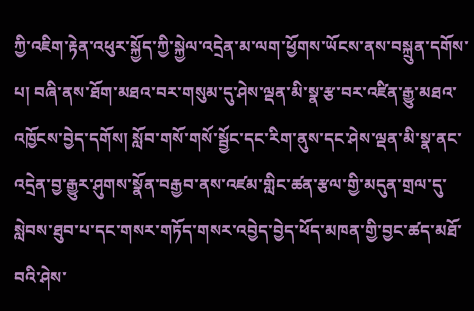ཀྱི་འཇིག་རྟེན་འཕུར་སྐྱོད་ཀྱི་སྐྱེལ་འདྲེན་མ་ལག་ཕྱོགས་ཡོངས་ནས་བསྐྲུན་དགོས་པ། བཞི་ནས་ཐོག་མཐའ་བར་གསུམ་དུ་ཤེས་ལྡན་མི་སྣ་རྩ་བར་འཛིན་རྒྱུ་མཐའ་འཁྱོངས་བྱེད་དགོས། སློབ་གསོ་གསོ་སྦྱོང་དང་རིག་ནུས་དང་ཤེས་ལྡན་མི་སྣ་ནང་འདྲེན་བྱ་རྒྱུར་ཤུགས་སྣོན་བརྒྱབ་ནས་འཛམ་གླིང་ཚན་རྩལ་གྱི་མདུན་གྲལ་དུ་སླེབས་ཐུབ་པ་དང་གསར་གཏོད་གསར་འབྱེད་བྱེད་ཕོད་མཁན་གྱི་བྱང་ཚད་མཐོ་བའི་ཤེས་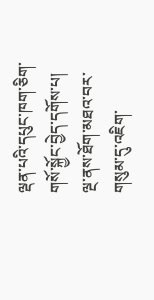ལྡན་པའི་དཔུང་ཁག་ཅིག་གསོ་སྐྱོང་བྱེད་དགོས་པ། ལྔ་ནས་ཐོག་མཐའ་བར་གསུམ་དུ་འཇིག་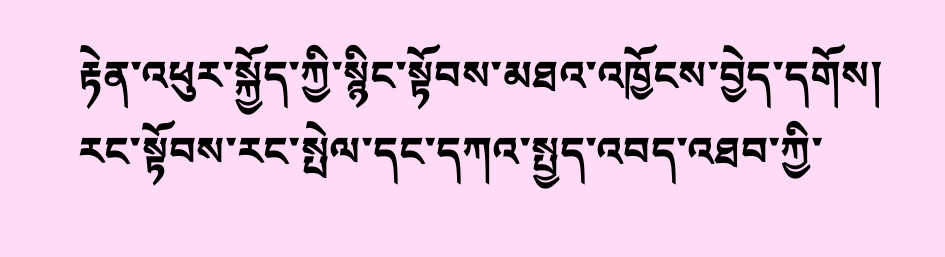རྟེན་འཕུར་སྐྱོད་ཀྱི་སྙིང་སྟོབས་མཐའ་འཁྱོངས་བྱེད་དགོས། རང་སྟོབས་རང་སྤེལ་དང་དཀའ་སྤྱད་འབད་འཐབ་ཀྱི་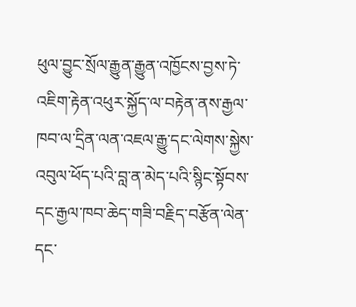ཕུལ་བྱུང་སྲོལ་རྒྱུན་རྒྱུན་འཁྱོངས་བྱས་ཏེ་འཇིག་རྟེན་འཕུར་སྐྱོད་ལ་བརྟེན་ནས་རྒྱལ་ཁབ་ལ་དྲིན་ལན་འཇལ་རྒྱུ་དང་ལེགས་སྐྱེས་འབུལ་ཕོད་པའི་བླ་ན་མེད་པའི་སྙིང་སྟོབས་དང་རྒྱལ་ཁབ་ཆེད་གཟི་བརྗིད་བརྩོན་ལེན་དང་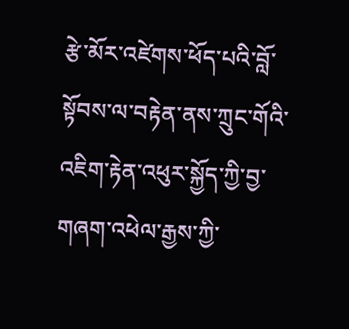རྩེ་མོར་འཛེགས་ཕོད་པའི་བློ་སྟོབས་ལ་བརྟེན་ནས་ཀྲུང་གོའི་འཇིག་རྟེན་འཕུར་སྐྱོད་ཀྱི་བྱ་གཞག་འཕེལ་རྒྱས་ཀྱི་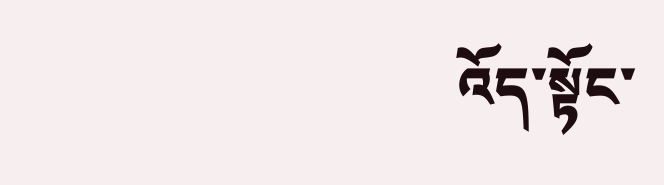འོད་སྟོང་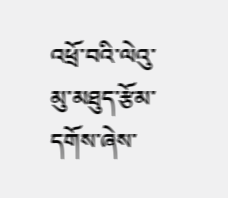འཕྲོ་བའི་ལེའུ་མུ་མཐུད་རྩོམ་དགོས་ཞེས་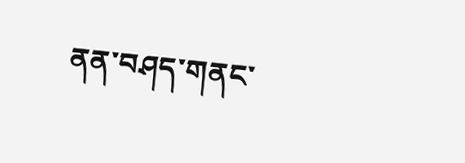ནན་བཤད་གནང་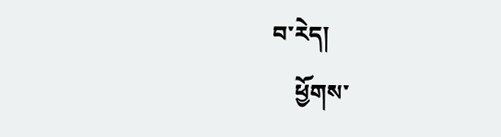བ་རེད།
    ཕྱོགས་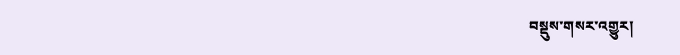བསྡུས་གསར་འགྱུར།